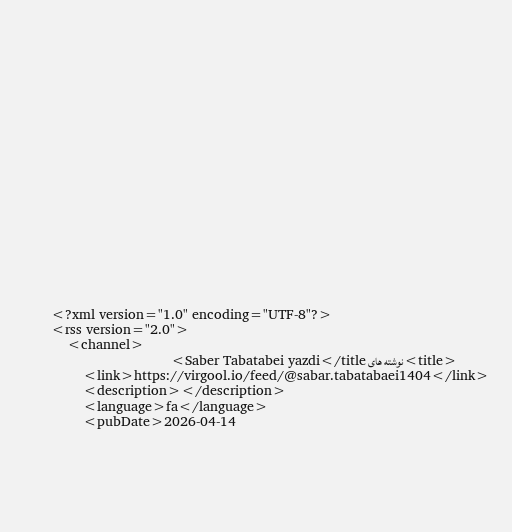<?xml version="1.0" encoding="UTF-8"?>
<rss version="2.0">
    <channel>
        <title>نوشته های Saber Tabatabei yazdi</title>
        <link>https://virgool.io/feed/@sabar.tabatabaei1404</link>
        <description></description>
        <language>fa</language>
        <pubDate>2026-04-14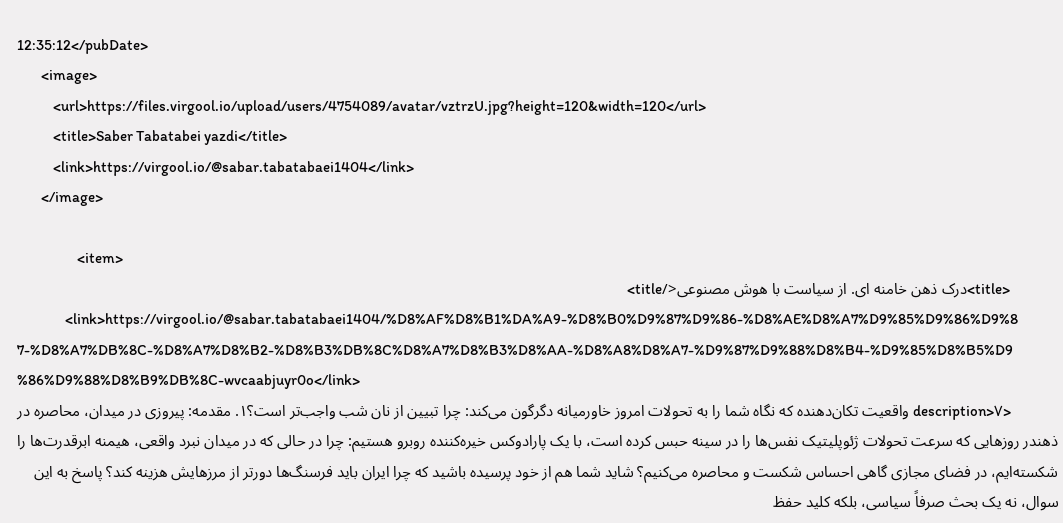12:35:12</pubDate>
        <image>
            <url>https://files.virgool.io/upload/users/4754089/avatar/vztrzU.jpg?height=120&width=120</url>
            <title>Saber Tabatabei yazdi</title>
            <link>https://virgool.io/@sabar.tabatabaei1404</link>
        </image>

                    <item>
                <title>درک ذهن خامنه ای. از سیاست با هوش مصنوعی</title>
                <link>https://virgool.io/@sabar.tabatabaei1404/%D8%AF%D8%B1%DA%A9-%D8%B0%D9%87%D9%86-%D8%AE%D8%A7%D9%85%D9%86%D9%87-%D8%A7%DB%8C-%D8%A7%D8%B2-%D8%B3%DB%8C%D8%A7%D8%B3%D8%AA-%D8%A8%D8%A7-%D9%87%D9%88%D8%B4-%D9%85%D8%B5%D9%86%D9%88%D8%B9%DB%8C-wvcaabjuyr0o</link>
                <description>۷ واقعیت تکان‌دهنده که نگاه شما را به تحولات امروز خاورمیانه دگرگون می‌کند: چرا تبیین از نان شب واجب‌تر است؟۱. مقدمه: پیروزی در میدان، محاصره در ذهندر روزهایی که سرعت تحولات ژئوپلیتیک نفس‌ها را در سینه حبس کرده است، با یک پارادوکس خیره‌کننده روبرو هستیم: چرا در حالی که در میدان نبرد واقعی، هیمنه ابرقدرت‌ها را شکسته‌ایم، در فضای مجازی گاهی احساس شکست و محاصره می‌کنیم؟ شاید شما هم از خود پرسیده باشید که چرا ایران باید فرسنگ‌ها دورتر از مرزهایش هزینه کند؟ پاسخ به این سوال، نه یک بحث صرفاً سیاسی، بلکه کلید حفظ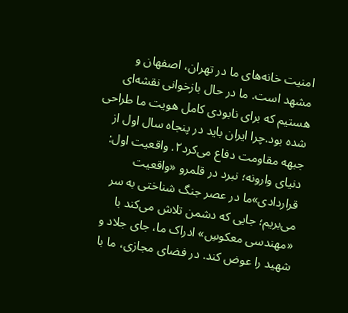امنیت خانه‌های ما در تهران، اصفهان و مشهد است. ما در حال بازخوانی نقشه‌ای هستیم که برای نابودی کامل هویت ما طراحی شده بود.چرا ایران باید در پنجاه سال اول از جبهه مقاومت دفاع می‌کرد۲. واقعیت اول: دنیای وارونه؛ نبرد در قلمرو «واقعیت قراردادی»ما در عصر جنگ شناختی به سر می‌بریم؛ جایی که دشمن تلاش می‌کند با «مهندسی معکوسِ» ادراک ما، جای جلاد و شهید را عوض کند. در فضای مجازی، ما با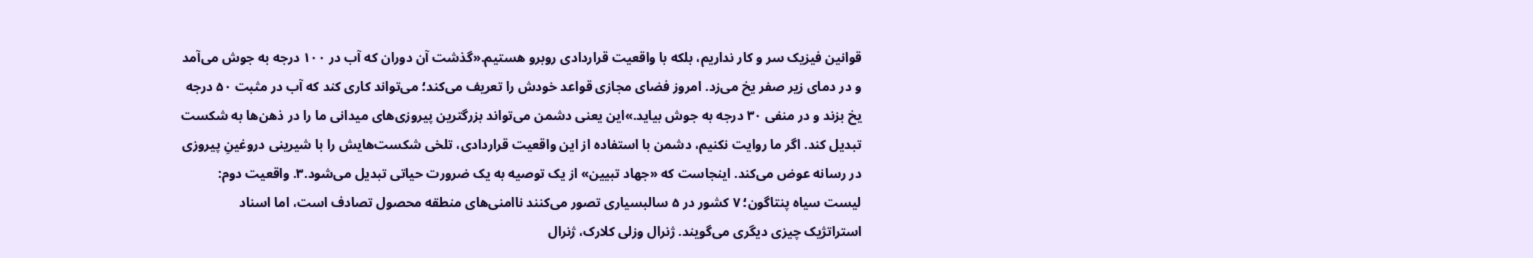قوانین فیزیک سر و کار نداریم، بلکه با واقعیت قراردادی روبرو هستیم.«گذشت آن دوران که آب در ۱۰۰ درجه به جوش می‌آمد و در دمای زیر صفر یخ می‌زد. امروز فضای مجازی قواعد خودش را تعریف می‌کند؛ می‌تواند کاری کند که آب در مثبت ۵۰ درجه یخ بزند و در منفی ۳۰ درجه به جوش بیاید.»این یعنی دشمن می‌تواند بزرگترین پیروزی‌های میدانی ما را در ذهن‌ها به شکست تبدیل کند. اگر ما روایت نکنیم، دشمن با استفاده از این واقعیت قراردادی، تلخی شکست‌هایش را با شیرینی دروغینِ پیروزی در رسانه عوض می‌کند. اینجاست که «جهاد تبیین» از یک توصیه به یک ضرورت حیاتی تبدیل می‌شود.۳. واقعیت دوم: لیست سیاه پنتاگون؛ ۷ کشور در ۵ سالبسیاری تصور می‌کنند ناامنی‌های منطقه محصول تصادف است، اما اسناد استراتژیک چیزی دیگری می‌گویند. ژنرال وزلی کلارک، ژنرال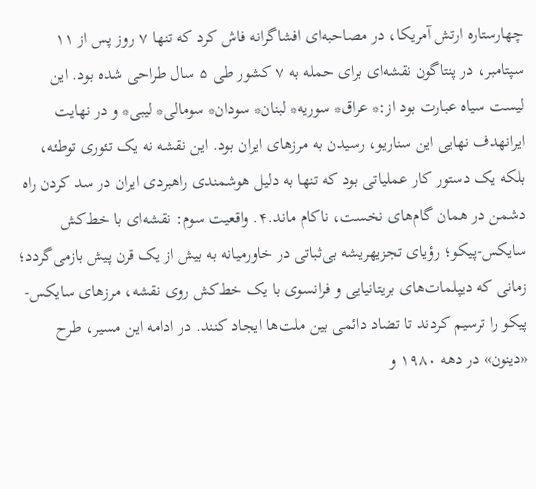چهارستاره ارتش آمریکا، در مصاحبه‌ای افشاگرانه فاش کرد که تنها ۷ روز پس از ۱۱ سپتامبر، در پنتاگون نقشه‌ای برای حمله به ۷ کشور طی ۵ سال طراحی شده بود. این لیست سیاه عبارت بود از:* عراق* سوریه* لبنان* سودان* سومالی* لیبی* و در نهایت ایرانهدف نهایی این سناریو، رسیدن به مرزهای ایران بود. این نقشه نه یک تئوری توطئه، بلکه یک دستور کار عملیاتی بود که تنها به دلیل هوشمندی راهبردی ایران در سد کردن راه دشمن در همان گام‌های نخست، ناکام ماند.۴. واقعیت سوم: نقشه‌ای با خط‌کش سایکس-پیکو؛ رؤیای تجزیهریشه بی‌ثباتی در خاورمیانه به بیش از یک قرن پیش بازمی‌گردد؛ زمانی که دیپلمات‌های بریتانیایی و فرانسوی با یک خط‌کش روی نقشه، مرزهای سایکس-پیکو را ترسیم کردند تا تضاد دائمی بین ملت‌ها ایجاد کنند. در ادامه این مسیر، طرح «دینون» در دهه ۱۹۸۰ و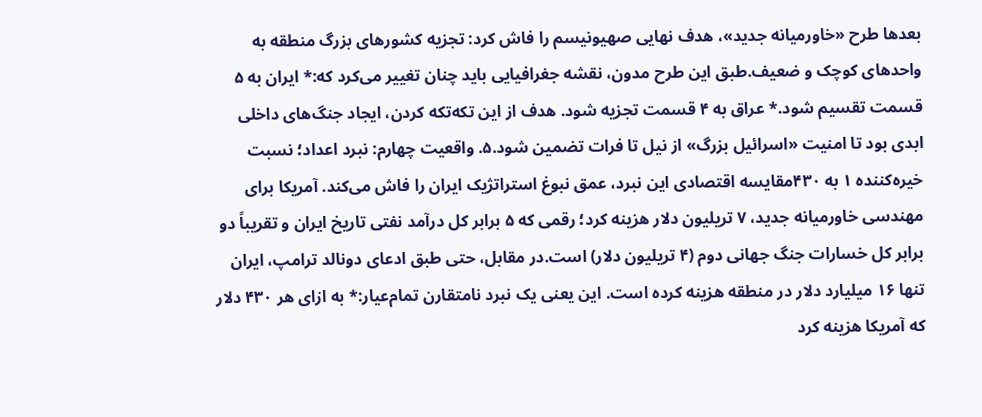بعدها طرح «خاورمیانه جدید»، هدف نهایی صهیونیسم را فاش کرد: تجزیه کشورهای بزرگ منطقه به واحدهای کوچک و ضعیف.طبق این طرح مدون، نقشه جغرافیایی باید چنان تغییر می‌کرد که:* ایران به ۵ قسمت تقسیم شود.* عراق به ۴ قسمت تجزیه شود. هدف از این تکه‌تکه کردن، ایجاد جنگ‌های داخلی ابدی بود تا امنیت «اسرائیل بزرگ» از نیل تا فرات تضمین شود.۵. واقعیت چهارم: نبرد اعداد؛ نسبت خیره‌کننده ۱ به ۴۳۰مقایسه اقتصادی این نبرد، عمق نبوغ استراتژیک ایران را فاش می‌کند. آمریکا برای مهندسی خاورمیانه جدید، ۷ تریلیون دلار هزینه کرد؛ رقمی که ۵ برابر کل درآمد نفتی تاریخ ایران و تقریباً دو برابر کل خسارات جنگ جهانی دوم (۴ تریلیون دلار) است.در مقابل، حتی طبق ادعای دونالد ترامپ، ایران تنها ۱۶ میلیارد دلار در منطقه هزینه کرده است. این یعنی یک نبرد نامتقارن تمام‌عیار:* به ازای هر ۴۳۰ دلار که آمریکا هزینه کرد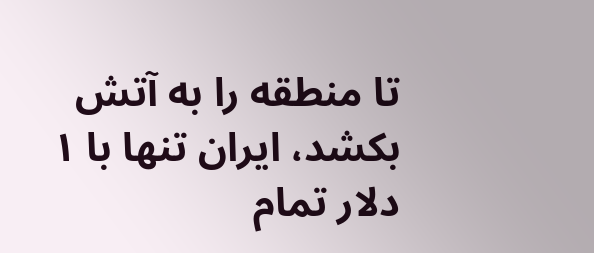تا منطقه را به آتش بکشد، ایران تنها با ۱ دلار تمام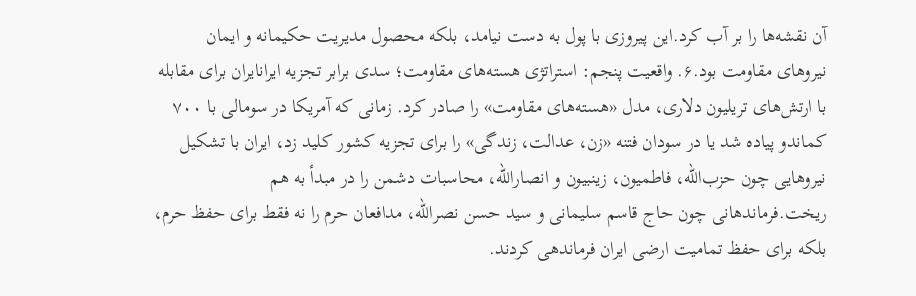آن نقشه‌ها را بر آب کرد.این پیروزی با پول به دست نیامد، بلکه محصول مدیریت حکیمانه و ایمان نیروهای مقاومت بود.۶. واقعیت پنجم: استراتژی هسته‌های مقاومت؛ سدی برابر تجزیه ایرانایران برای مقابله با ارتش‌های تریلیون دلاری، مدل «هسته‌های مقاومت» را صادر کرد. زمانی که آمریکا در سومالی با ۷۰۰ کماندو پیاده شد یا در سودان فتنه «زن، عدالت، زندگی» را برای تجزیه کشور کلید زد، ایران با تشکیل نیروهایی چون حزب‌الله، فاطمیون، زینبیون و انصارالله، محاسبات دشمن را در مبدأ به هم ریخت.فرماندهانی چون حاج قاسم سلیمانی و سید حسن نصرالله، مدافعان حرم را نه فقط برای حفظ حرم، بلکه برای حفظ تمامیت ارضی ایران فرماندهی کردند.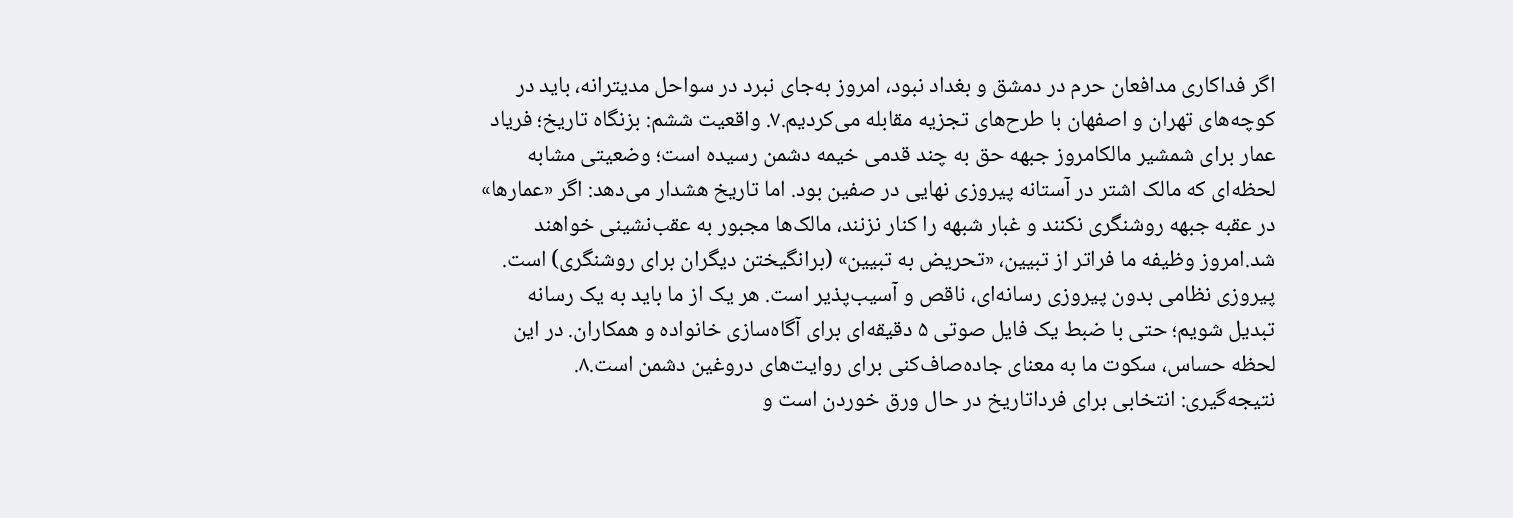اگر فداکاری مدافعان حرم در دمشق و بغداد نبود، امروز به‌جای نبرد در سواحل مدیترانه، باید در کوچه‌های تهران و اصفهان با طرح‌های تجزیه مقابله می‌کردیم.۷. واقعیت ششم: بزنگاه تاریخ؛ فریاد عمار برای شمشیر مالکامروز جبهه حق به چند قدمی خیمه دشمن رسیده است؛ وضعیتی مشابه لحظه‌ای که مالک اشتر در آستانه پیروزی نهایی در صفین بود. اما تاریخ هشدار می‌دهد: اگر «عمارها» در عقبه جبهه روشنگری نکنند و غبار شبهه را کنار نزنند، مالک‌ها مجبور به عقب‌نشینی خواهند شد.امروز وظیفه ما فراتر از تبیین، «تحریض به تبیین» (برانگیختن دیگران برای روشنگری) است. پیروزی نظامی بدون پیروزی رسانه‌ای، ناقص و آسیب‌پذیر است. هر یک از ما باید به یک رسانه تبدیل شویم؛ حتی با ضبط یک فایل صوتی ۵ دقیقه‌ای برای آگاه‌سازی خانواده و همکاران. در این لحظه حساس، سکوت ما به معنای جاده‌صاف‌کنی برای روایت‌های دروغین دشمن است.۸. نتیجه‌گیری: انتخابی برای فرداتاریخ در حال ورق خوردن است و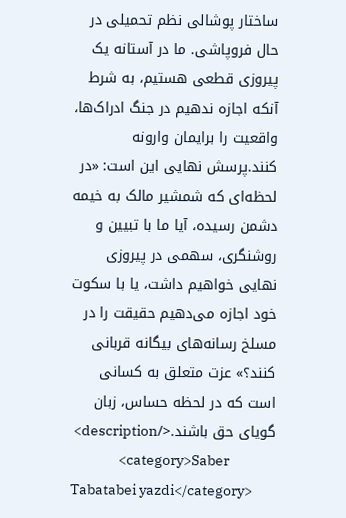ساختار پوشالی نظم تحمیلی در حال فروپاشی. ما در آستانه یک پیروزی قطعی هستیم، به شرط آنکه اجازه ندهیم در جنگ ادراک‌ها، واقعیت را برایمان وارونه کنند.پرسش نهایی این است: «در لحظه‌ای که شمشیر مالک به خیمه دشمن رسیده، آیا ما با تبیین و روشنگری، سهمی در پیروزی نهایی خواهیم داشت، یا با سکوت خود اجازه می‌دهیم حقیقت را در مسلخ رسانه‌های بیگانه قربانی کنند؟» عزت متعلق به کسانی است که در لحظه حساس، زبان گویای حق باشند.</description>
                <category>Saber Tabatabei yazdi</category>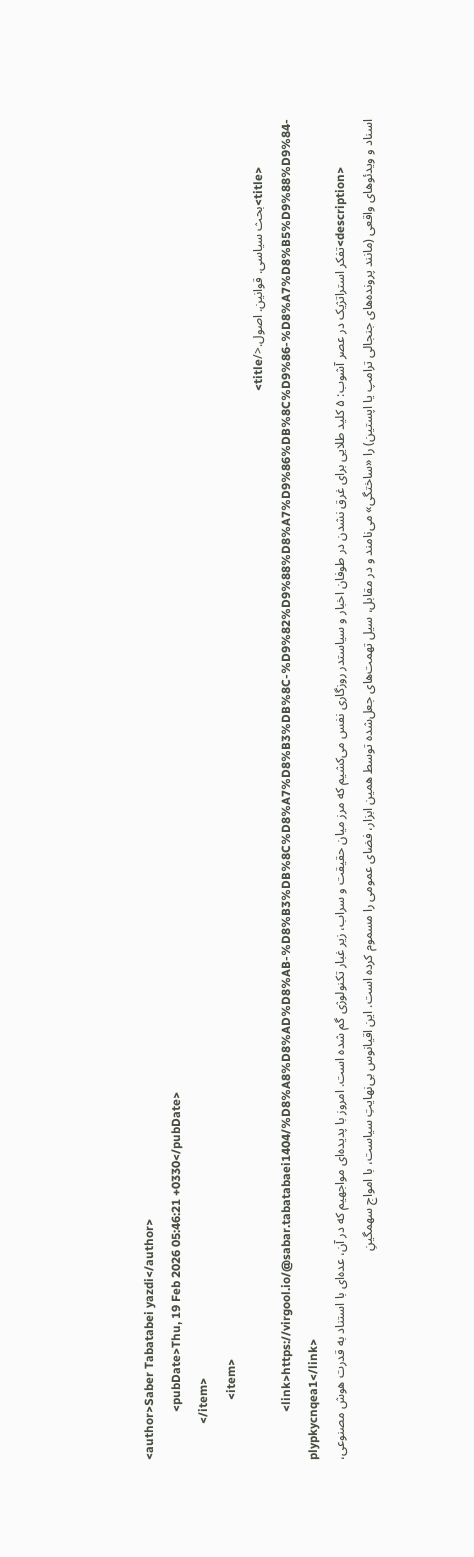<author>Saber Tabatabei yazdi</author>
                <pubDate>Thu, 19 Feb 2026 05:46:21 +0330</pubDate>
            </item>
                    <item>
                <title>بحث سیاسی. قوانین. اصول.</title>
                <link>https://virgool.io/@sabar.tabatabaei1404/%D8%A8%D8%AD%D8%AB-%D8%B3%DB%8C%D8%A7%D8%B3%DB%8C-%D9%82%D9%88%D8%A7%D9%86%DB%8C%D9%86-%D8%A7%D8%B5%D9%88%D9%84-plypkycnqea1</link>
                <description>تفکر استراتژیک در عصر آشوب: ۵ کلید طلایی برای غرق نشدن در طوفان اخبار و سیاستدر روزگاری نفس می‌کشیم که مرز میان حقیقت و سراب، زیر غبار تکنولوژی گم شده است. امروز با پدیده‌ای مواجهیم که در آن، عده‌ای با استناد به قدرت هوش مصنوعی، اسناد و ویدئوهای واقعی (مانند پرونده‌های جنجالی ترامپ یا اپستین) را «ساختگی» می‌نامند و در مقابل، سیل تهمت‌های جعل‌شده توسط همین ابزار، فضای عمومی را مسموم کرده است. این اقیانوس بی‌نهایتِ سیاست، با امواج سهمگینِ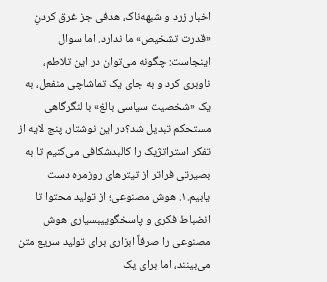اخبار زرد و شبهه‌ناک، هدفی جز غرق کردنِ «قدرت تشخیص» ما ندارد. اما سوال اینجاست: چگونه می‌توان در این تلاطم، ناوبری کرد و به جای یک تماشاچی منفعل، به یک «شخصیت سیاسی بالغ» با لنگرگاهی مستحکم تبدیل شد؟در این نوشتار، پنج لایه از تفکر استراتژیک را کالبدشکافی می‌کنیم تا به بصیرتی فراتر از تیترهای روزمره دست یابیم.۱. هوش مصنوعی؛ از تولید محتوا تا انضباط فکری و پاسخگوییبسیاری هوش مصنوعی را صرفاً ابزاری برای تولید سریع متن می‌بینند، اما برای یک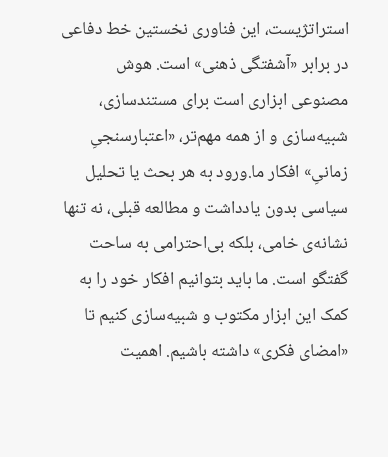استراتژیست، این فناوری نخستین خط دفاعی در برابر «آشفتگی ذهنی» است. هوش مصنوعی ابزاری است برای مستندسازی، شبیه‌سازی و از همه مهم‌تر، «اعتبارسنجیِ زمانیِ» افکار ما.ورود به هر بحث یا تحلیل سیاسی بدون یادداشت و مطالعه قبلی، نه تنها نشانه‌ی خامی، بلکه بی‌احترامی به ساحت گفتگو است. ما باید بتوانیم افکار خود را به کمک این ابزار مکتوب و شبیه‌سازی کنیم تا «امضای فکری» داشته باشیم. اهمیت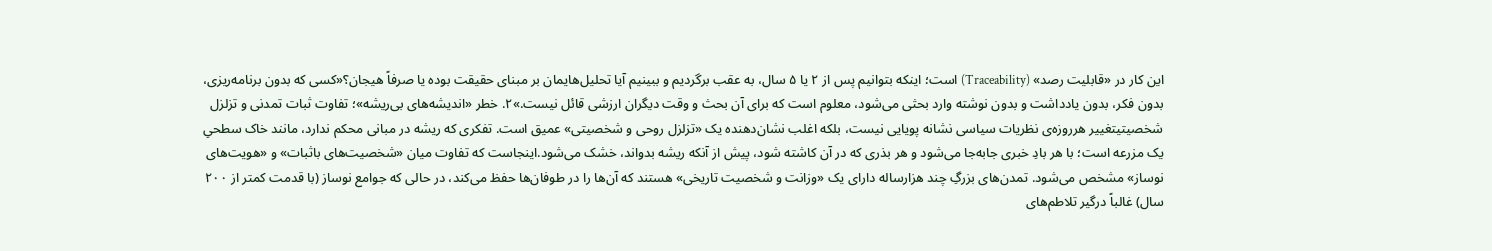این کار در «قابلیت رصد» (Traceability) است؛ اینکه بتوانیم پس از ۲ یا ۵ سال، به عقب برگردیم و ببینیم آیا تحلیل‌هایمان بر مبنای حقیقت بوده یا صرفاً هیجان؟«کسی که بدون برنامه‌ریزی، بدون فکر، بدون یادداشت و بدون نوشته وارد بحثی می‌شود، معلوم است که برای آن بحث و وقت دیگران ارزشی قائل نیست.»۲. خطر «اندیشه‌های بی‌ریشه»؛ تفاوت ثبات تمدنی و تزلزل شخصیتیتغییر هرروزه‌ی نظریات سیاسی نشانه پویایی نیست، بلکه اغلب نشان‌دهنده یک «تزلزل روحی و شخصیتی» عمیق است. تفکری که ریشه در مبانی محکم ندارد، مانند خاک سطحیِ یک مزرعه است؛ با هر بادِ خبری جابه‌جا می‌شود و هر بذری که در آن کاشته شود، پیش از آنکه ریشه بدواند، خشک می‌شود.اینجاست که تفاوت میان «شخصیت‌های باثبات» و «هویت‌های نوساز» مشخص می‌شود. تمدن‌های بزرگِ چند هزارساله دارای یک «وزانت و شخصیت تاریخی» هستند که آن‌ها را در طوفان‌ها حفظ می‌کند، در حالی که جوامع نوساز (با قدمت کمتر از ۲۰۰ سال) غالباً درگیر تلاطم‌های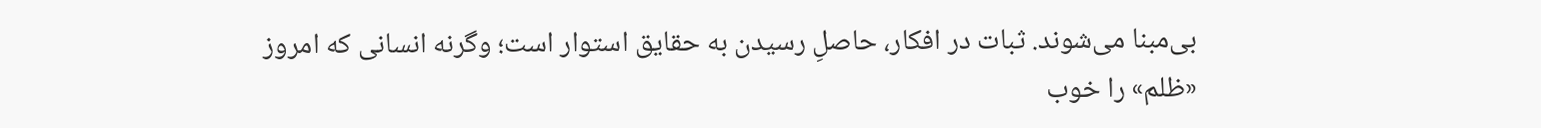بی‌مبنا می‌شوند. ثبات در افکار، حاصلِ رسیدن به حقایق استوار است؛ وگرنه انسانی که امروز «ظلم» را خوب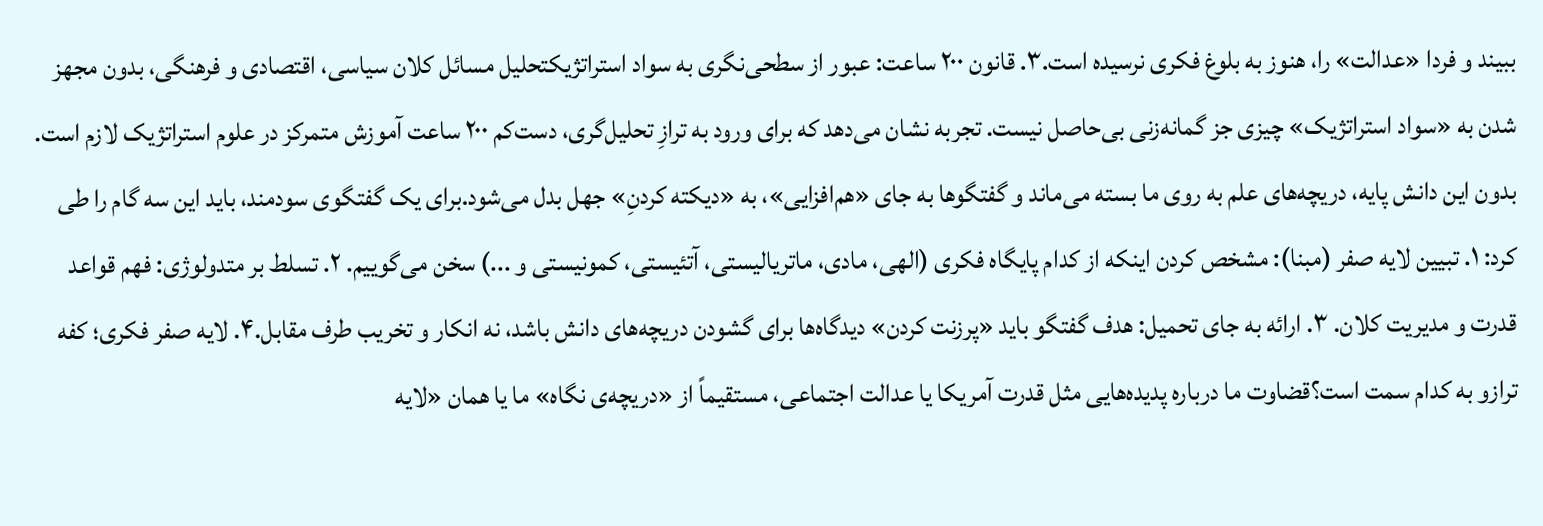ببیند و فردا «عدالت» را، هنوز به بلوغ فکری نرسیده است.۳. قانون ۲۰۰ ساعت: عبور از سطحی‌نگری به سواد استراتژیکتحلیل مسائل کلان سیاسی، اقتصادی و فرهنگی، بدون مجهز شدن به «سواد استراتژیک» چیزی جز گمانه‌زنی بی‌حاصل نیست. تجربه نشان می‌دهد که برای ورود به ترازِ تحلیل‌گری، دست‌کم ۲۰۰ ساعت آموزش متمرکز در علوم استراتژیک لازم است. بدون این دانش پایه، دریچه‌های علم به روی ما بسته می‌ماند و گفتگوها به جای «هم‌افزایی»، به «دیکته کردنِ» جهل بدل می‌شود.برای یک گفتگوی سودمند، باید این سه گام را طی کرد: ۱. تبیین لایه صفر (مبنا): مشخص کردن اینکه از کدام پایگاه فکری (الهی، مادی، ماتریالیستی، آتئیستی، کمونیستی و ...) سخن می‌گوییم. ۲. تسلط بر متدولوژی: فهم قواعد قدرت و مدیریت کلان. ۳. ارائه به جای تحمیل: هدف گفتگو باید «پرزنت کردن» دیدگاه‌ها برای گشودن دریچه‌های دانش باشد، نه انکار و تخریب طرف مقابل.۴. لایه صفر فکری؛ کفه ترازو به کدام سمت است؟قضاوت ما درباره پدیده‌هایی مثل قدرت آمریکا یا عدالت اجتماعی، مستقیماً از «دریچه‌ی نگاه» ما یا همان «لایه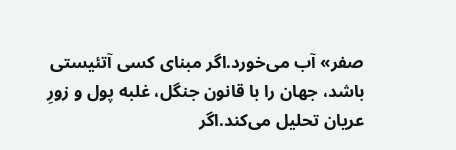صفر» آب می‌خورد.اگر مبنای کسی آتئیستی باشد، جهان را با قانون جنگل، غلبه پول و زورِ عریان تحلیل می‌کند.اگر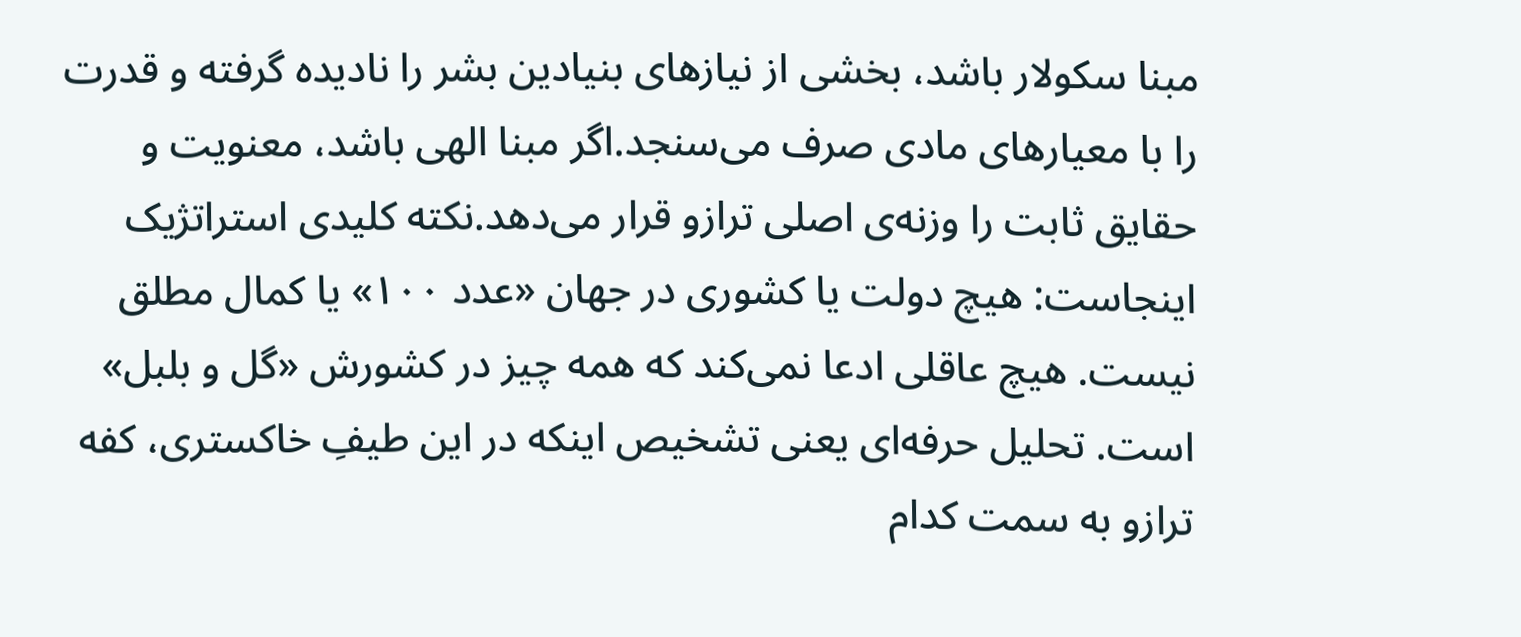مبنا سکولار باشد، بخشی از نیازهای بنیادین بشر را نادیده گرفته و قدرت را با معیارهای مادی صرف می‌سنجد.اگر مبنا الهی باشد، معنویت و حقایق ثابت را وزنه‌ی اصلی ترازو قرار می‌دهد.نکته کلیدی استراتژیک اینجاست: هیچ دولت یا کشوری در جهان «عدد ۱۰۰» یا کمال مطلق نیست. هیچ عاقلی ادعا نمی‌کند که همه چیز در کشورش «گل و بلبل» است. تحلیل حرفه‌ای یعنی تشخیص اینکه در این طیفِ خاکستری، کفه ترازو به سمت کدام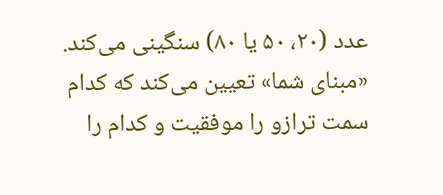عدد (۲۰، ۵۰ یا ۸۰) سنگینی می‌کند. «مبنای شما» تعیین می‌کند که کدام سمت ترازو را موفقیت و کدام را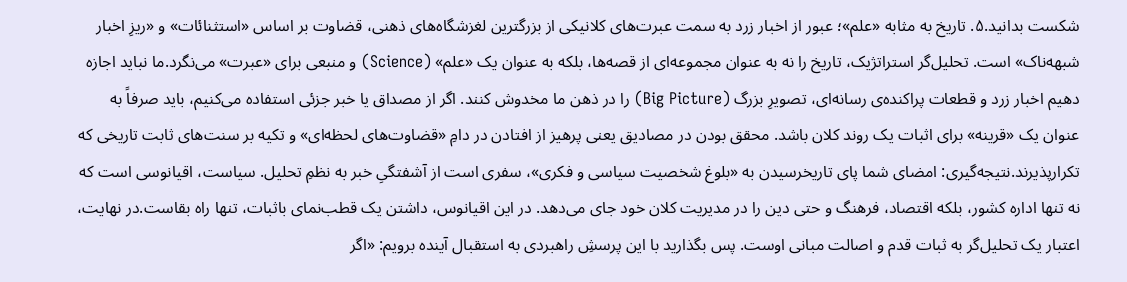شکست بدانید.۵. تاریخ به مثابه «علم»؛ عبور از اخبار زرد به سمت عبرت‌های کلانیکی از بزرگترین لغزشگاه‌های ذهنی، قضاوت بر اساس «استثنائات» و «ریزِ اخبار شبهه‌ناک» است. تحلیل‌گر استراتژیک، تاریخ را نه به عنوان مجموعه‌ای از قصه‌ها، بلکه به عنوان یک «علم» (Science) و منبعی برای «عبرت» می‌نگرد.ما نباید اجازه دهیم اخبار زرد و قطعات پراکنده‌ی رسانه‌ای، تصویرِ بزرگ (Big Picture) را در ذهن ما مخدوش کنند. اگر از مصداق یا خبر جزئی استفاده می‌کنیم، باید صرفاً به عنوان یک «قرینه» برای اثبات یک روند کلان باشد. محقق بودن در مصادیق یعنی پرهیز از افتادن در دامِ «قضاوت‌های لحظه‌ای» و تکیه بر سنت‌های ثابت تاریخی که تکرارپذیرند.نتیجه‌گیری: امضای شما پای تاریخرسیدن به «بلوغ شخصیت سیاسی و فکری»، سفری است از آشفتگیِ خبر به نظمِ تحلیل. سیاست، اقیانوسی است که نه تنها اداره کشور، بلکه اقتصاد، فرهنگ و حتی دین را در مدیریت کلان خود جای می‌دهد. در این اقیانوس، داشتن یک قطب‌نمای باثبات، تنها راه بقاست.در نهایت، اعتبار یک تحلیل‌گر به ثبات قدم و اصالت مبانی اوست. پس بگذارید با این پرسشِ راهبردی به استقبال آینده برویم: «اگر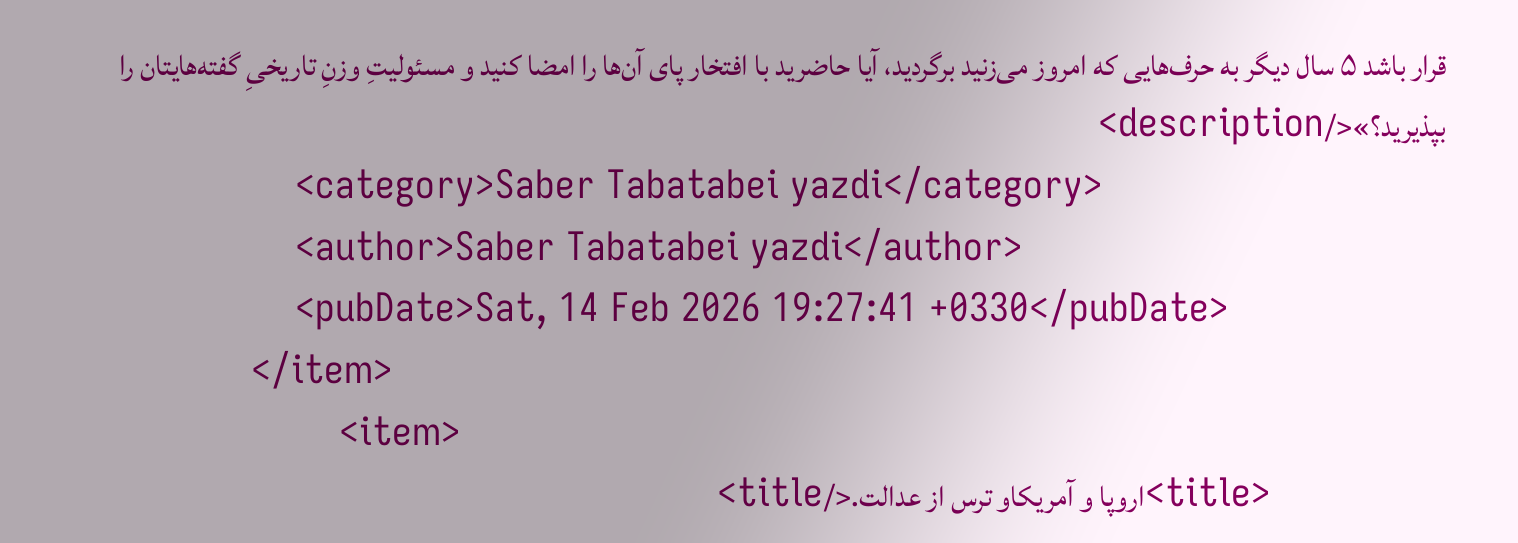قرار باشد ۵ سال دیگر به حرف‌هایی که امروز می‌زنید برگردید، آیا حاضرید با افتخار پای آن‌ها را امضا کنید و مسئولیتِ وزنِ تاریخیِ گفته‌هایتان را بپذیرید؟»</description>
                <category>Saber Tabatabei yazdi</category>
                <author>Saber Tabatabei yazdi</author>
                <pubDate>Sat, 14 Feb 2026 19:27:41 +0330</pubDate>
            </item>
                    <item>
                <title>اروپا و آمریکاو ترس از عدالت.</title>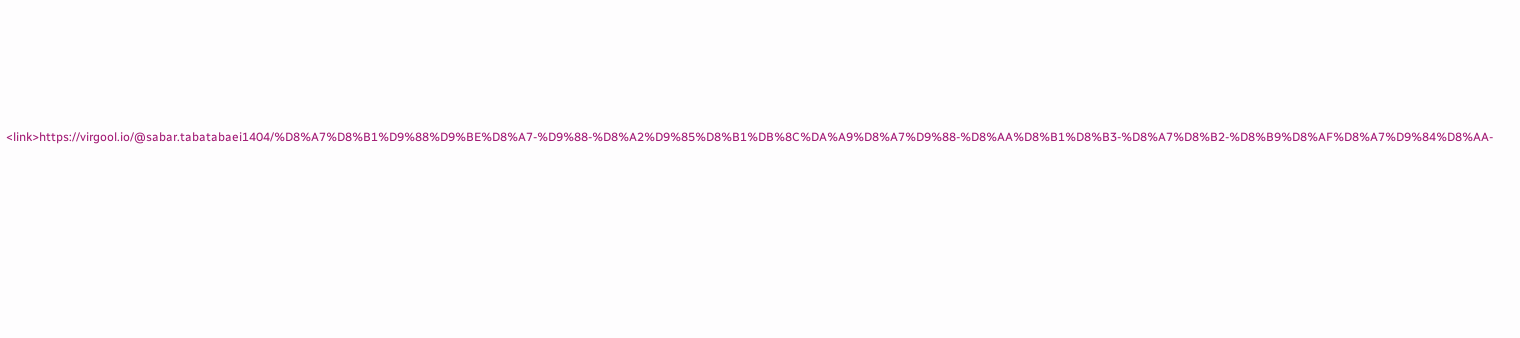<link>https://virgool.io/@sabar.tabatabaei1404/%D8%A7%D8%B1%D9%88%D9%BE%D8%A7-%D9%88-%D8%A2%D9%85%D8%B1%DB%8C%DA%A9%D8%A7%D9%88-%D8%AA%D8%B1%D8%B3-%D8%A7%D8%B2-%D8%B9%D8%AF%D8%A7%D9%84%D8%AA-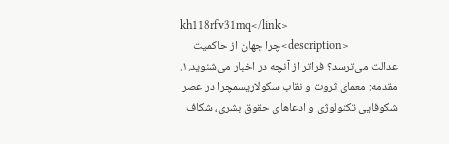kh118rfv31mq</link>
                <description>چرا جهان از حاکمیت عدالت می‌ترسد؟ فراتر از آنچه در اخبار می‌شنوید.۱. مقدمه: معمای ثروت و نقاب سکولاریسمچرا در عصر شکوفایی تکنولوژی و ادعاهای حقوق بشری، شکاف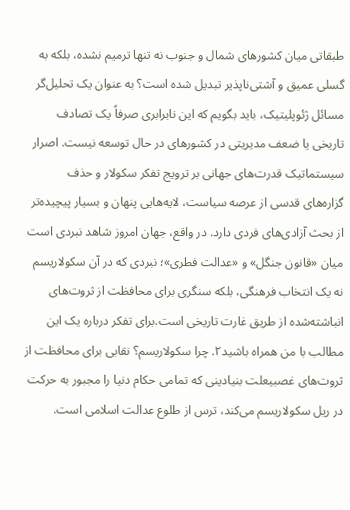طبقاتی میان کشورهای شمال و جنوب نه تنها ترمیم نشده، بلکه به گسلی عمیق و آشتی‌ناپذیر تبدیل شده است؟ به عنوان یک تحلیل‌گر مسائل ژئوپلیتیک، باید بگویم که این نابرابری صرفاً یک تصادف تاریخی یا ضعف مدیریتی در کشورهای در حال توسعه نیست. اصرار سیستماتیک قدرت‌های جهانی بر ترویج تفکر سکولار و حذف گزاره‌های قدسی از عرصه سیاست، لایه‌هایی پنهان و بسیار پیچیده‌تر از بحث آزادی‌های فردی دارد. در واقع، جهان امروز شاهد نبردی است میان «قانون جنگل» و «عدالت فطری»؛ نبردی که در آن سکولاریسم نه یک انتخاب فرهنگی، بلکه سنگری برای محافظت از ثروت‌های انباشته‌شده از طریق غارت تاریخی است.برای تفکر درباره یک این مطالب با من همراه باشید۲. چرا سکولاریسم؟ نقابی برای محافظت از ثروت‌های غصبیعلت بنیادینی که تمامی حکام دنیا را مجبور به حرکت در ریل سکولاریسم می‌کند، ترس از طلوع عدالت اسلامی است.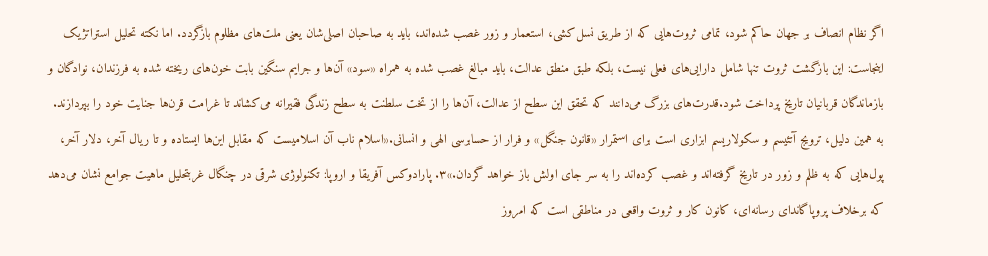اگر نظام انصاف بر جهان حاکم شود، تمامی ثروت‌هایی که از طریق نسل‌کشی، استعمار و زور غصب شده‌اند، باید به صاحبان اصلی‌شان یعنی ملت‌های مظلوم بازگردد. اما نکته تحلیل استراتژیک اینجاست: این بازگشت ثروت تنها شامل دارایی‌های فعلی نیست، بلکه طبق منطق عدالت، باید مبالغ غصب شده به همراه «سود» آن‌ها و جرایم سنگین بابت خون‌های ریخته شده به فرزندان، نوادگان و بازماندگان قربانیان تاریخ پرداخت شود.قدرت‌های بزرگ می‌دانند که تحقق این سطح از عدالت، آن‌ها را از تخت سلطنت به سطح زندگی فقیرانه می‌کشاند تا غرامت قرن‌ها جنایت خود را بپردازند. به همین دلیل، ترویج آتئیسم و سکولاریسم ابزاری است برای استمرار «قانون جنگل» و فرار از حسابرسی الهی و انسانی.«اسلام ناب آن اسلامیست که مقابل این‌ها ایستاده و تا ریال آخر، دلار آخر، پول‌هایی که به ظلم و زور در تاریخ گرفته‌اند و غصب کرده‌اند را به سر جای اولش باز خواهد گردان.»۳. پارادوکس آفریقا و اروپا: تکنولوژی شرقی در چنگال غربتحلیل ماهیت جوامع نشان می‌دهد که برخلاف پروپاگاندای رسانه‌ای، کانون کار و ثروت واقعی در مناطقی است که امروز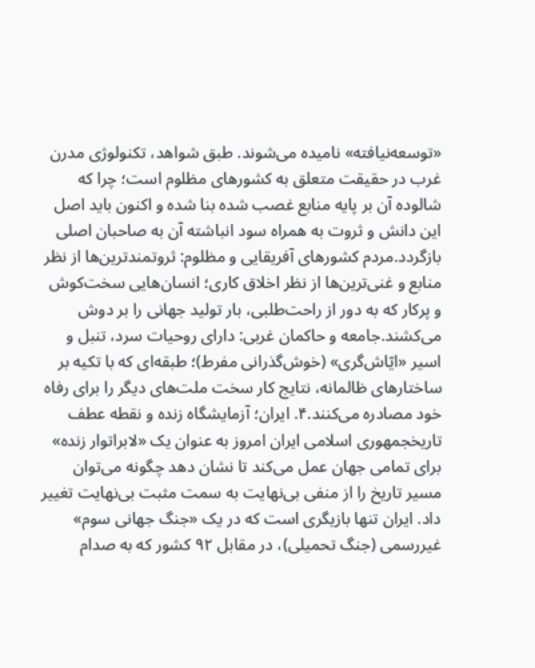«توسعه‌نیافته» نامیده می‌شوند. طبق شواهد، تکنولوژی مدرن غرب در حقیقت متعلق به کشورهای مظلوم است؛ چرا که شالوده آن بر پایه منابع غصب شده بنا شده و اکنون باید اصل این دانش و ثروت به همراه سود انباشته آن به صاحبان اصلی بازگردد.مردم کشورهای آفریقایی و مظلوم: ثروتمندترین‌ها از نظر منابع و غنی‌ترین‌ها از نظر اخلاق کاری؛ انسان‌هایی سخت‌کوش و پرکار که به دور از راحت‌طلبی، بار تولید جهانی را بر دوش می‌کشند.جامعه و حاکمان غربی: دارای روحیات سرد، تنبل و اسیر «ایّاش‌گری» (خوش‌گذرانی مفرط)؛ طبقه‌ای که با تکیه بر ساختارهای ظالمانه، نتایج کار سخت ملت‌های دیگر را برای رفاه خود مصادره می‌کنند.۴. ایران؛ آزمایشگاه زنده و نقطه عطف تاریخجمهوری اسلامی ایران امروز به عنوان یک «لابراتوار زنده» برای تمامی جهان عمل می‌کند تا نشان دهد چگونه می‌توان مسیر تاریخ را از منفی بی‌نهایت به سمت مثبت بی‌نهایت تغییر داد. ایران تنها بازیگری است که در یک «جنگ جهانی سوم» غیررسمی (جنگ تحمیلی)، در مقابل ۹۲ کشور که به صدام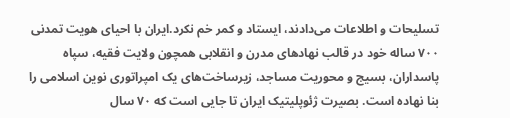تسلیحات و اطلاعات می‌دادند، ایستاد و کمر خم نکرد.ایران با احیای هویت تمدنی ۷۰۰ ساله خود در قالب نهادهای مدرن و انقلابی همچون ولایت فقیه، سپاه پاسداران، بسیج و محوریت مساجد، زیرساخت‌های یک امپراتوری نوین اسلامی را بنا نهاده است. بصیرت ژئوپلیتیک ایران تا جایی است که ۷۰ سال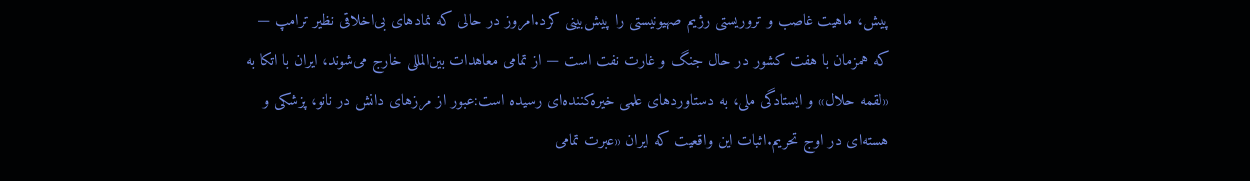پیش، ماهیت غاصب و تروریستی رژیم صهیونیستی را پیش‌بینی کرد.امروز در حالی که نمادهای بی‌اخلاقی نظیر ترامپ — که همزمان با هفت کشور در حال جنگ و غارت نفت است — از تمامی معاهدات بین‌المللی خارج می‌شوند، ایران با اتکا به «لقمه حلال» و ایستادگی ملی، به دستاوردهای علمی خیره‌کننده‌ای رسیده است:عبور از مرزهای دانش در نانو، پزشکی و هسته‌ای در اوج تحریم.اثبات این واقعیت که ایران «عبرت تمامی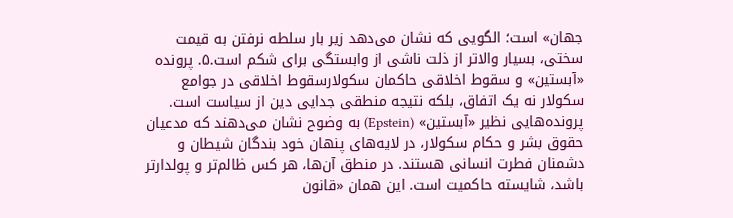جهان» است؛ الگویی که نشان می‌دهد زیر بار سلطه نرفتن به قیمت سختی، بسیار والاتر از ذلت ناشی از وابستگی برای شکم است.۵. پرونده «آبستین» و سقوط اخلاقی حاکمان سکولارسقوط اخلاقی در جوامع سکولار نه یک اتفاق، بلکه نتیجه منطقی جدایی دین از سیاست است. پرونده‌هایی نظیر «آبستین» (Epstein) به وضوح نشان می‌دهند که مدعیان حقوق بشر و حکام سکولار، در لایه‌های پنهان خود بندگان شیطان و دشمنان فطرت انسانی هستند. در منطق آن‌ها، هر کس ظالم‌تر و پولدارتر باشد، شایسته حاکمیت است. این همان «قانون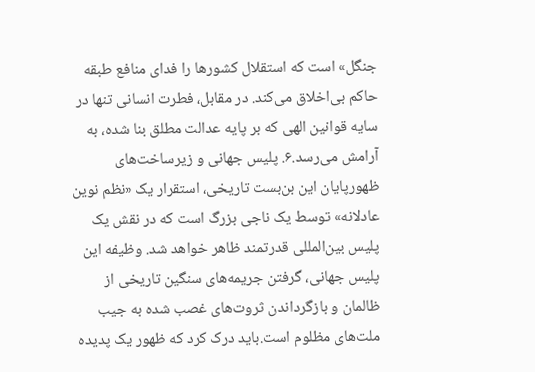جنگل» است که استقلال کشورها را فدای منافع طبقه حاکم بی‌اخلاق می‌کند. در مقابل، فطرت انسانی تنها در سایه قوانین الهی که بر پایه عدالت مطلق بنا شده، به آرامش می‌رسد.۶. پلیس جهانی و زیرساخت‌های ظهورپایان این بن‌بست تاریخی، استقرار یک «نظم نوین عادلانه» توسط یک ناجی بزرگ است که در نقش یک پلیس بین‌المللی قدرتمند ظاهر خواهد شد. وظیفه این پلیس جهانی، گرفتن جریمه‌های سنگین تاریخی از ظالمان و بازگرداندن ثروت‌های غصب شده به جیب ملت‌های مظلوم است.باید درک کرد که ظهور یک پدیده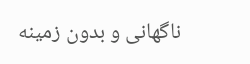ناگهانی و بدون زمینه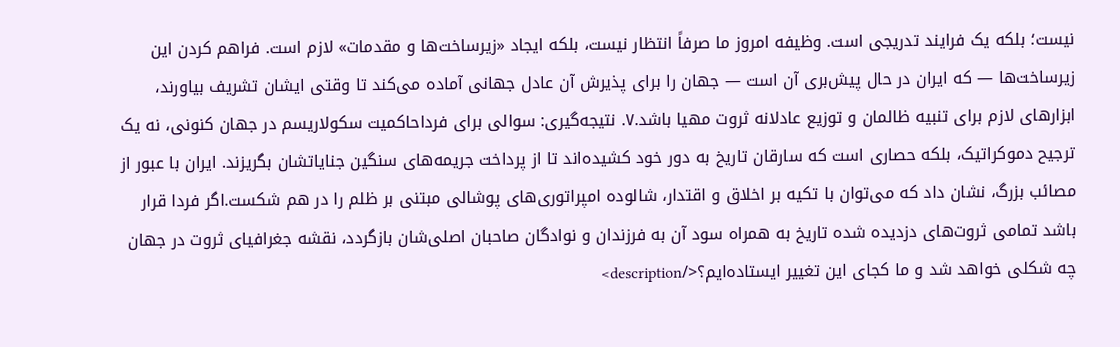نیست؛ بلکه یک فرایند تدریجی است. وظیفه امروز ما صرفاً انتظار نیست، بلکه ایجاد «زیرساخت‌ها و مقدمات» لازم است. فراهم کردن این زیرساخت‌ها — که ایران در حال پیش‌بری آن است — جهان را برای پذیرش آن عادل جهانی آماده می‌کند تا وقتی ایشان تشریف بیاورند، ابزارهای لازم برای تنبیه ظالمان و توزیع عادلانه ثروت مهیا باشد.۷. نتیجه‌گیری: سوالی برای فرداحاکمیت سکولاریسم در جهان کنونی، نه یک ترجیح دموکراتیک، بلکه حصاری است که سارقان تاریخ به دور خود کشیده‌اند تا از پرداخت جریمه‌های سنگین جنایاتشان بگریزند. ایران با عبور از مصائب بزرگ، نشان داد که می‌توان با تکیه بر اخلاق و اقتدار، شالوده امپراتوری‌های پوشالی مبتنی بر ظلم را در هم شکست.اگر فردا قرار باشد تمامی ثروت‌های دزدیده شده تاریخ به همراه سود آن به فرزندان و نوادگان صاحبان اصلی‌شان بازگردد، نقشه جغرافیای ثروت در جهان چه شکلی خواهد شد و ما کجای این تغییر ایستاده‌ایم؟</description>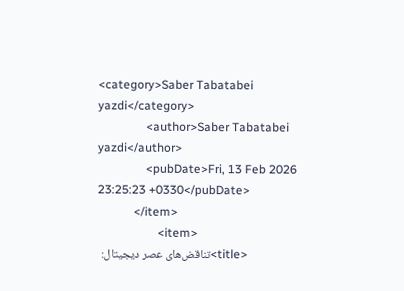<category>Saber Tabatabei yazdi</category>
                <author>Saber Tabatabei yazdi</author>
                <pubDate>Fri, 13 Feb 2026 23:25:23 +0330</pubDate>
            </item>
                    <item>
                <title>تناقض‌های عصر دیجیتال: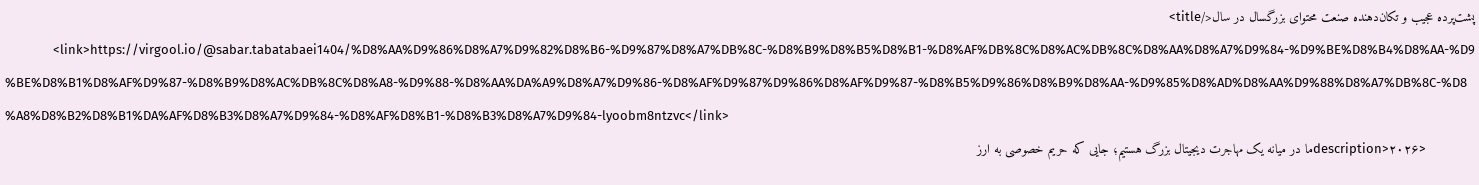پشت‌پرده‌ عجیب و تکان‌دهنده‌ صنعت محتوای بزرگسال در سال</title>
                <link>https://virgool.io/@sabar.tabatabaei1404/%D8%AA%D9%86%D8%A7%D9%82%D8%B6-%D9%87%D8%A7%DB%8C-%D8%B9%D8%B5%D8%B1-%D8%AF%DB%8C%D8%AC%DB%8C%D8%AA%D8%A7%D9%84-%D9%BE%D8%B4%D8%AA-%D9%BE%D8%B1%D8%AF%D9%87-%D8%B9%D8%AC%DB%8C%D8%A8-%D9%88-%D8%AA%DA%A9%D8%A7%D9%86-%D8%AF%D9%87%D9%86%D8%AF%D9%87-%D8%B5%D9%86%D8%B9%D8%AA-%D9%85%D8%AD%D8%AA%D9%88%D8%A7%DB%8C-%D8%A8%D8%B2%D8%B1%DA%AF%D8%B3%D8%A7%D9%84-%D8%AF%D8%B1-%D8%B3%D8%A7%D9%84-lyoobm8ntzvc</link>
                <description>۲۰۲۶ما در میانه یک مهاجرت دیجیتال بزرگ هستیم؛ جایی که حریم خصوصی به ارز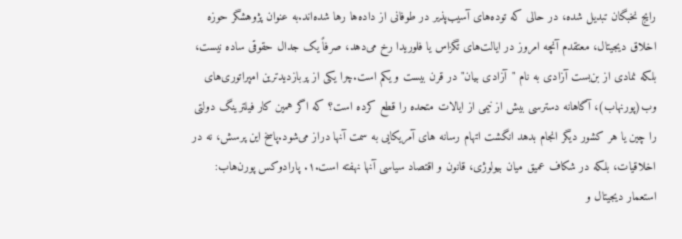رایج نخبگان تبدیل شده، در حالی که توده‌های آسیب‌پذیر در طوفانی از داده‌ها رها شده‌اند.به عنوان پژوهشگر حوزه‌ اخلاق دیجیتال، معتقدم آنچه امروز در ایالت‌های تگزاس یا فلوریدا رخ می‌دهد، صرفاً یک جدال حقوقی ساده نیست، بلکه نمادی از بن‌بست آزادی به نام "آزادی بیان" در قرن بیست و یکم است.چرا یکی از پربازدیدترین امپراتوری‌های وب(پورنهاب)، آگاهانه دسترسی بیش از نیمی از ایالات متحده را قطع کرده است؟ که اگر همین کار فیلترینگ دولتی را چین یا هر کشور دیگر انجام بدهد انگشت اتهام رسانه های آمریکایی به سمت آنها دراز می‌شود.پاسخ این پرسش، نه در اخلاقیات، بلکه در شکاف عمیق میان بیولوژی، قانون و اقتصاد سیاسی آنها نهفته است.۱. پارادوکس پورن‌هاب: استعمار دیجیتال و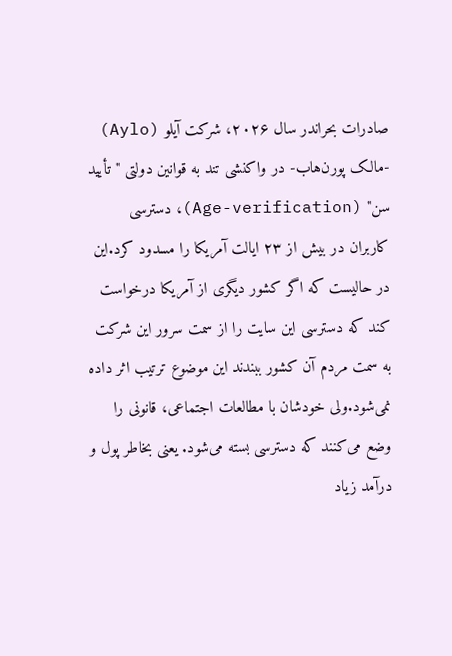صادرات بحراندر سال ۲۰۲۶، شرکت آیلو (Aylo) -مالک پورن‌هاب- در واکنشی تند به قوانین دولتی "تأیید سن" (Age-verification)، دسترسی کاربران در بیش از ۲۳ ایالت آمریکا را مسدود کرد.این در حالیست که اگر کشور دیگری از آمریکا درخواست کند که دسترسی این سایت را از سمت سرور این شرکت به سمت مردم آن کشور ببندند این موضوع ترتیب اثر داده نمی‌شود.ولی خودشان با مطالعات اجتماعی، قانونی را وضع می‌کنند که دسترسی بسته می‌شود. یعنی بخاطر پول و درآمد زیاد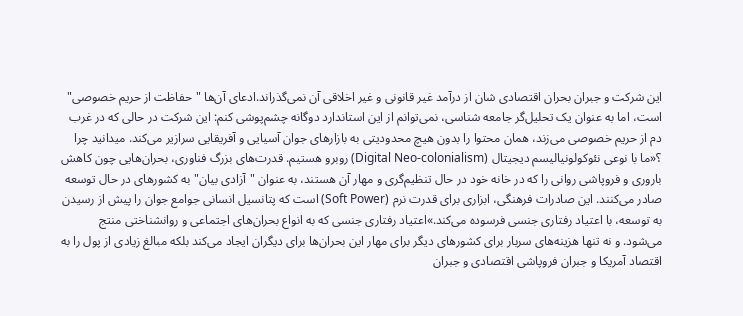این شرکت و جبران بحران اقتصادی شان از درآمد غیر قانونی و غیر اخلاقی آن نمی‌گذراند.ادعای آن‌ها "حفاظت از حریم خصوصی" است، اما به عنوان یک تحلیل‌گر جامعه شناسی، نمی‌توانم از این استاندارد دوگانه چشم‌پوشی کنم: این شرکت در حالی که در غرب دم از حریم خصوصی می‌زند، همان محتوا را بدون هیچ محدودیتی به بازارهای جوان آسیایی و آفریقایی سرازیر می‌کند. میدانید چرا ؟«ما با نوعی نئوکولونیالیسم دیجیتال (Digital Neo-colonialism) روبرو هستیم. قدرت‌های بزرگ فناوری، بحران‌هایی چون کاهش باروری و فروپاشی روانی را که در خانه خود در حال تنظیم‌گری و مهار آن هستند، به عنوان "آزادی بیان" به کشورهای در حال توسعه صادر می‌کنند. این صادرات فرهنگی، ابزاری برای قدرت نرم (Soft Power) است که پتانسیل انسانی جوامع جوان را پیش از رسیدن به توسعه، با اعتیاد رفتاری جنسی فرسوده می‌کند.»اعتیاد رفتاری جنسی که به انواع بحران‌های اجتماعی و روانشناختی منتج می‌شود. و نه تنها هزینه‌های سربار برای کشورهای دیگر برای مهار این بحران‌ها برای دیگران ایجاد می‌کند بلکه مبالغ زیادی از پول را به اقتصاد آمریکا و جبران فروپاشی اقتصادی و جبران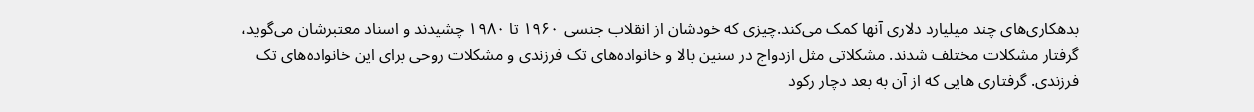بدهکاری‌های چند میلیارد دلاری آنها کمک می‌کند.چیزی که خودشان از انقلاب جنسی ۱۹۶۰ تا ۱۹۸۰ چشیدند و اسناد معتبرشان می‌گوید، گرفتار مشکلات مختلف شدند. مشکلاتی مثل ازدواج در سنین بالا و خانواده‌های تک فرزندی و مشکلات روحی برای این خانواده‌های تک فرزندی. گرفتاری هایی که از آن به بعد دچار رکود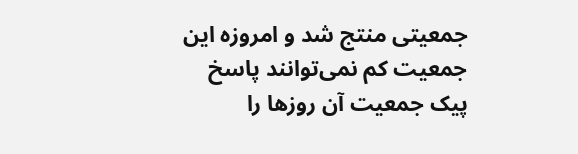جمعیتی منتج شد و امروزه این جمعیت کم نمی‌توانند پاسخ پیک جمعیت آن روزها را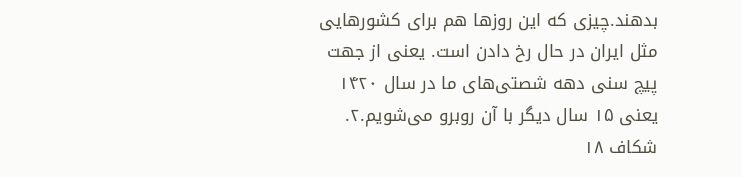بدهند.چیزی که این روزها هم برای کشورهایی مثل ایران در حال رخ دادن است. یعنی از جهت پیچ سنی دهه شصتی‌های ما در سال ۱۴۲۰ یعنی ۱۵ سال دیگر با آن روبرو می‌شویم.۲. شکاف ۱۸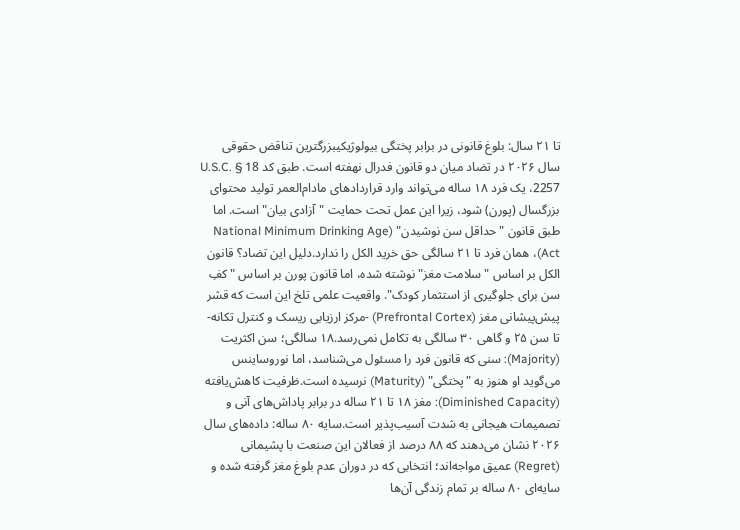تا ۲۱ سال: بلوغ قانونی در برابر پختگی بیولوژیکیبزرگترین تناقض حقوقی سال ۲۰۲۶ در تضاد میان دو قانون فدرال نهفته است. طبق کد 18 U.S.C. § 2257، یک فرد ۱۸ ساله می‌تواند وارد قراردادهای مادام‌العمر تولید محتوای بزرگسال (پورن) شود، زیرا این عمل تحت حمایت "آزادی بیان" است. اما طبق قانون "حداقل سن نوشیدن" (National Minimum Drinking Age Act)، همان فرد تا ۲۱ سالگی حق خرید الکل را ندارد.دلیل این تضاد؟ قانون الکل بر اساس "سلامت مغز" نوشته شده، اما قانون پورن بر اساس "کفِ سن برای جلوگیری از استثمار کودک". واقعیت علمی تلخ این است که قشر پیش‌پیشانی مغز (Prefrontal Cortex) -مرکز ارزیابی ریسک و کنترل تکانه- تا سن ۲۵ و گاهی ۳۰ سالگی به تکامل نمی‌رسد.۱۸ سالگی؛ سن اکثریت (Majority): سنی که قانون فرد را مسئول می‌شناسد، اما نوروساینس می‌گوید او هنوز به "پختگی" (Maturity) نرسیده است.ظرفیت کاهش‌یافته (Diminished Capacity): مغز ۱۸ تا ۲۱ ساله در برابر پاداش‌های آنی و تصمیمات هیجانی به شدت آسیب‌پذیر است.سایه ۸۰ ساله: داده‌های سال ۲۰۲۶ نشان می‌دهند که ۸۸ درصد از فعالان این صنعت با پشیمانی (Regret) عمیق مواجه‌اند؛ انتخابی که در دوران عدم بلوغ مغز گرفته شده و سایه‌ای ۸۰ ساله بر تمام زندگی آن‌ها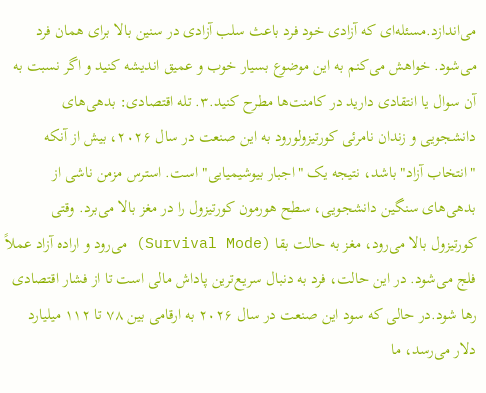می‌اندازد.مسئله‌ای که آزادی خود فرد باعث سلب آزادی در سنین بالا برای همان فرد می‌شود. خواهش می‌کنم به این موضوع بسیار خوب و عمیق اندیشه کنید و اگر نسبت به آن سوال یا انتقادی دارید در کامنت‌ها مطرح کنید.۳. تله‌ اقتصادی: بدهی‌های دانشجویی و زندان نامرئی کورتیزولورود به این صنعت در سال ۲۰۲۶، بیش از آنکه "انتخاب آزاد" باشد، نتیجه یک "اجبار بیوشیمیایی" است. استرس مزمن ناشی از بدهی‌های سنگین دانشجویی، سطح هورمون کورتیزول را در مغز بالا می‌برد. وقتی کورتیزول بالا می‌رود، مغز به حالت بقا (Survival Mode) می‌رود و اراده آزاد عملاً فلج می‌شود. در این حالت، فرد به دنبال سریع‌ترین پاداش مالی است تا از فشار اقتصادی رها شود.در حالی که سود این صنعت در سال ۲۰۲۶ به ارقامی بین ۷۸ تا ۱۱۲ میلیارد دلار می‌رسد، ما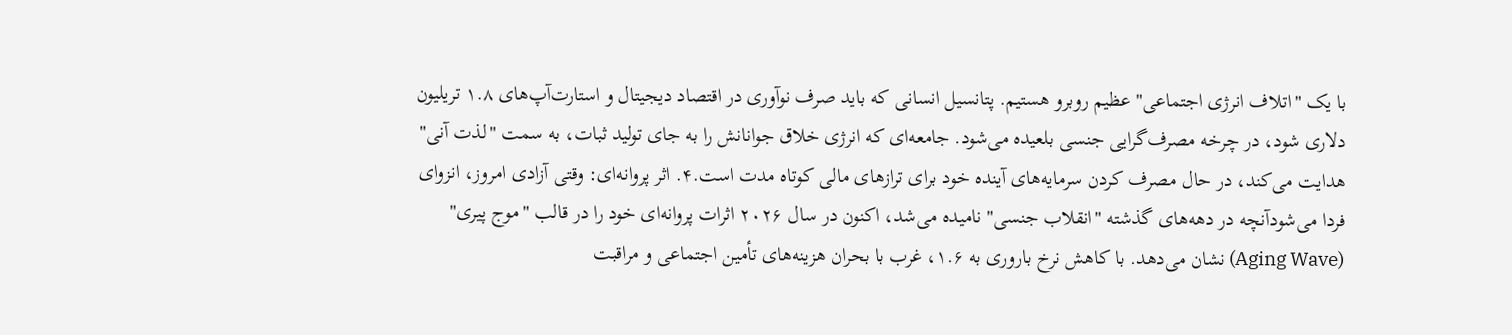با یک "اتلاف انرژی اجتماعی" عظیم روبرو هستیم. پتانسیل انسانی که باید صرف نوآوری در اقتصاد دیجیتال و استارت‌آپ‌های ۱.۸ تریلیون دلاری شود، در چرخه مصرف‌گرایی جنسی بلعیده می‌شود. جامعه‌ای که انرژی خلاق جوانانش را به جای تولید ثبات، به سمت "لذت آنی" هدایت می‌کند، در حال مصرف کردن سرمایه‌های آینده خود برای ترازهای مالی کوتاه مدت است.۴. اثر پروانه‌ای: وقتی آزادی امروز، انزوای فردا می‌شودآنچه در دهه‌های گذشته "انقلاب جنسی" نامیده می‌شد، اکنون در سال ۲۰۲۶ اثرات پروانه‌ای خود را در قالب "موج پیری" (Aging Wave) نشان می‌دهد. با کاهش نرخ باروری به ۱.۶، غرب با بحران هزینه‌های تأمین اجتماعی و مراقبت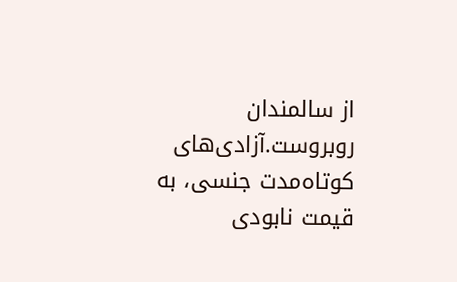از سالمندان روبروست.آزادی‌های کوتاه‌مدت جنسی، به قیمت نابودی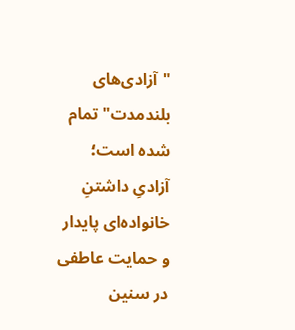"آزادی‌های بلندمدت" تمام شده است؛ آزادیِ داشتنِ خانواده‌ای پایدار و حمایت عاطفی در سنین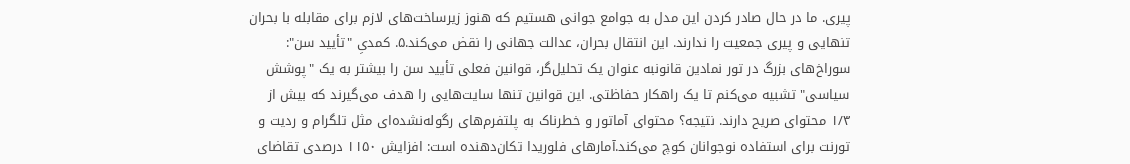پیری. ما در حال صادر کردن این مدل به جوامع جوانی هستیم که هنوز زیرساخت‌های لازم برای مقابله با بحران تنهایی و پیری جمعیت را ندارند. این انتقال بحران، عدالت جهانی را نقض می‌کند.۵. کمدیِ "تأیید سن": سوراخ‌های بزرگ در تور نمادین قانونبه عنوان یک تحلیل‌گر، قوانین فعلی تأیید سن را بیشتر به یک "پوشش سیاسی" تشبیه می‌کنم تا یک راهکار حفاظتی. این قوانین تنها سایت‌هایی را هدف می‌گیرند که بیش از ۱/۳ محتوای صریح دارند. نتیجه؟ محتوای آماتور و خطرناک به پلتفرم‌های رگوله‌نشده‌ای مثل تلگرام و ردیت و تورنت برای استفاده نوجوانان کوچ می‌کند.آمارهای فلوریدا تکان‌دهنده است: افزایش ۱۱۵۰ درصدی تقاضای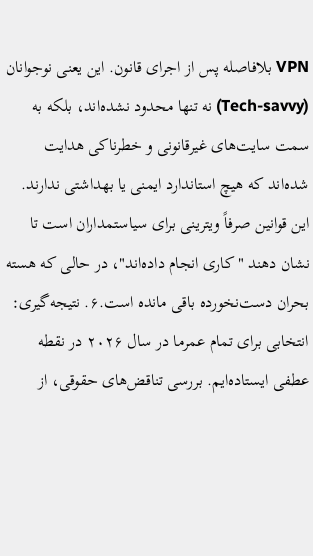VPN بلافاصله پس از اجرای قانون. این یعنی نوجوانان (Tech-savvy) نه تنها محدود نشده‌اند، بلکه به سمت سایت‌های غیرقانونی و خطرناکی هدایت شده‌اند که هیچ استاندارد ایمنی یا بهداشتی ندارند. این قوانین صرفاً ویترینی برای سیاستمداران است تا نشان دهند "کاری انجام داده‌اند"، در حالی که هسته بحران دست‌نخورده باقی مانده است.۶. نتیجه‌گیری: انتخابی برای تمام عمرما در سال ۲۰۲۶ در نقطه‌ عطفی ایستاده‌ایم. بررسی تناقض‌های حقوقی، از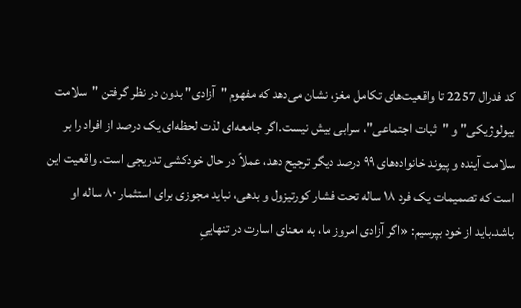کد فدرال 2257 تا واقعیت‌های تکامل مغز، نشان می‌دهد که مفهوم "آزادی" بدون در نظر گرفتن "سلامت بیولوژیکی" و "ثبات اجتماعی"، سرابی بیش نیست.اگر جامعه‌ای لذت لحظه‌ای یک درصد از افراد را بر سلامت آینده و پیوند خانواده‌های ۹۹ درصد دیگر ترجیح دهد، عملاً در حال خودکشی تدریجی است. واقعیت این است که تصمیمات یک فرد ۱۸ ساله تحت فشار کورتیزول و بدهی، نباید مجوزی برای استثمار ۸۰ ساله او باشد.باید از خود بپرسیم: «اگر آزادی امروز ما، به معنای اسارت در تنهاییِ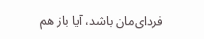فردای‌مان باشد، آیا باز هم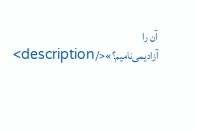آن را آزادیمی‌نامیم؟»</description>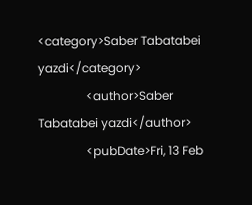<category>Saber Tabatabei yazdi</category>
                <author>Saber Tabatabei yazdi</author>
                <pubDate>Fri, 13 Feb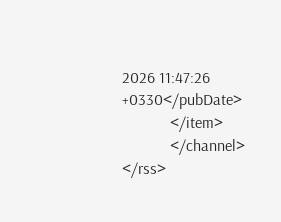2026 11:47:26 +0330</pubDate>
            </item>
            </channel>
</rss>